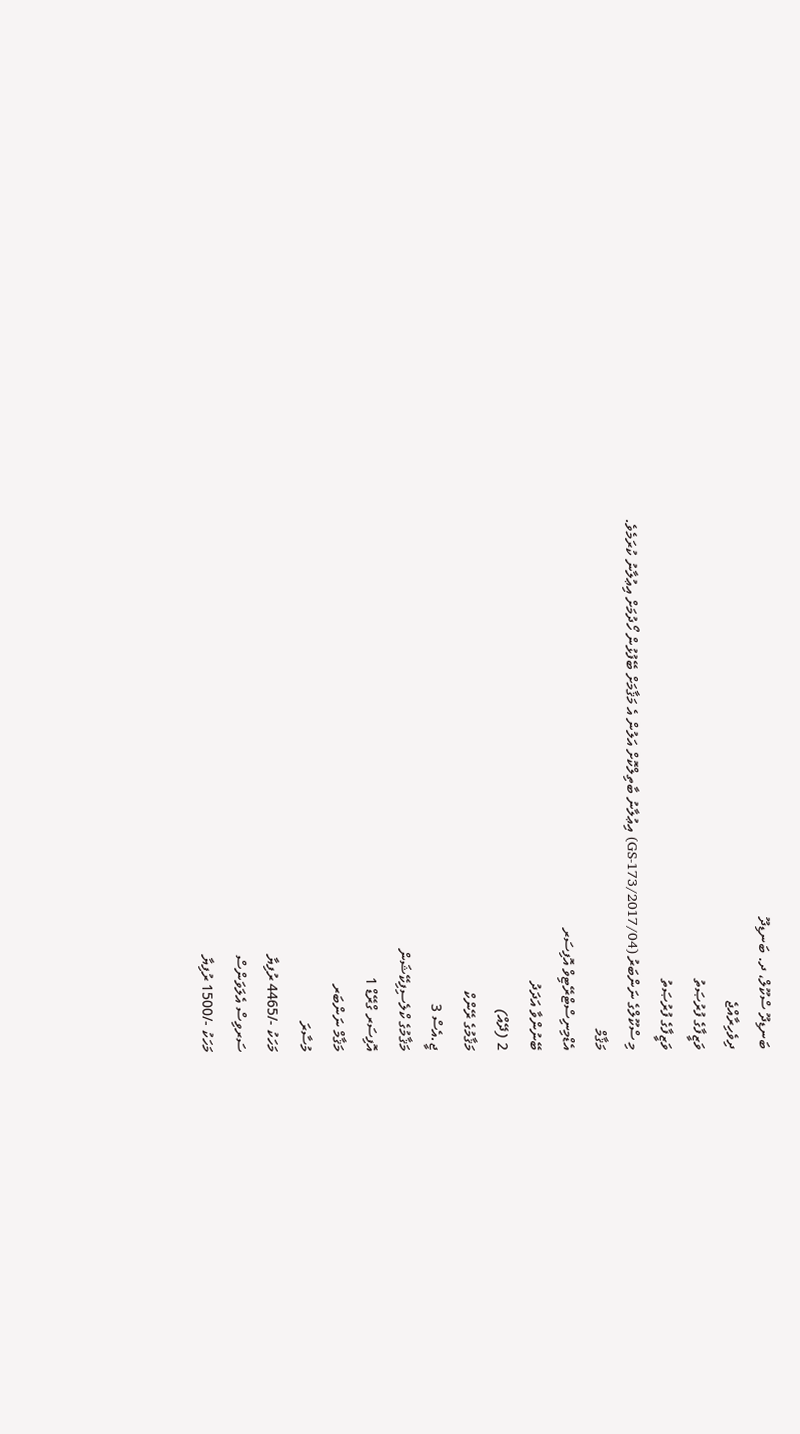ބަނޑިދޫ ސްކޫލް، ދ. ބަނޑިދޫ
ދިވެހިރާއްޖެ
ވަޒީފާގެ ފުރުޞަތު
ވަޒީފާގެ ފުރުޞަތު
މި ސްކޫލްގެ ނަންބަރު (GS-173/2017/04) އިޢުލާނު ބާތިލްކޮށް އަލުން އެ މަޤާމަށް ބޭފުޅުން ހޯދުމަށް އިޢުލާނު ކުރަމެވެ.
މަޤާމް
އެޑްމިނިސްޓްރޭޓިވް އޮފިސަރ
ބޭނުންވާ އަދަދު
2 (ދޭއް)
މަޤާމުގެ ރޭންކް
ޖީ.އެސް 3
މަޤާމުގެ ކްލެސިފިކޭޝަން
އޮފިސަރ ގްރޭޑް 1
މަޤާމް ނަންބަރ
މުސާރަ
މަހަކު -/4465 ރުފިޔާ
ސަރވިސް އެލަވަންސް
މަހަކު -/1500 ރުފިޔާ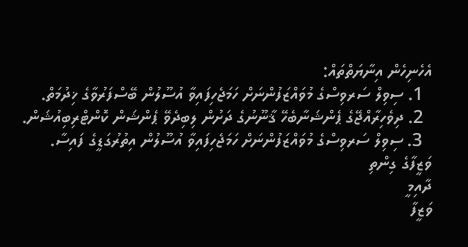އެހެނިހެން އިނާޔަތްތައް:
  1. ސިވިލް ސަރވިސްގެ މުވައްޒަފުންނަށް ހަމަޖެހިފައިވާ އުސޫލުން ބޭސްފަރުވާގެ ޚިދުމަތް.
  2. ދިވެހިރާއްޖޭގެ ޕެންޝަނާބެހޭ ޤާނޫނުގެ ދަށުން ލިބިދެވޭ ޕެންޝަން ކޮންޓްރިބިއުޝަން.
  3. ސިވިލް ސަރވިސްގެ މުވައްޒަފުންނަށް ހަމަޖެހިފައިވާ އުސޫލުން އިތުރުގަޑީގެ ފައިސާ.
ވަޒީފާގެ ގިންތި
ދާއިމީ
ވަޒީފާ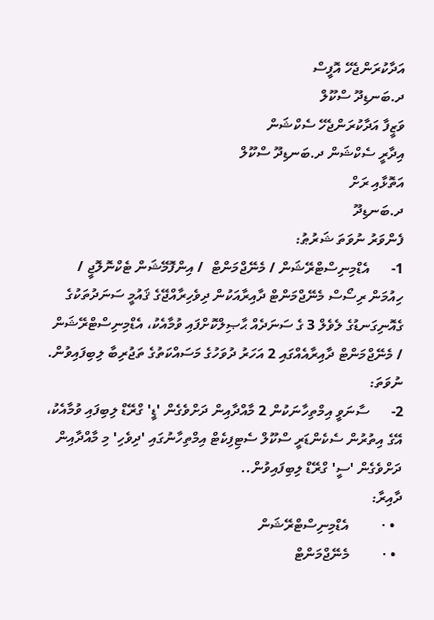އަދާކުރަންޖެހޭ އޮފީސް
ދ.ބަނޑިދޫ ސްކޫލް
ވަޒީފާ އަދާކުރަންޖެހޭ ސެކްޝަން
އިދާރީ ސެކްޝަން ދ.ބަނޑިދޫ ސްކޫލް
އަތޮޅާއި ރަށް
ދ.ބަނޑިދޫ
ފެންވަރު ނުވަތަ ޝަރުޠު:
1-      އެޑްމިނިސްޓްރޭޝަން / މެނޭޖްމަންޓް  / އިންފޮމޭޝަން ޓެކްނޮލޮޖީ / ހިއުމަން ރިސޯސް މެނޭޖްމަންޓް ދާއިރާއަކުން ދިވެހިރާއްޖޭގެ ޤައުމީ ސަނަދުތަކުގެ ގެއޮނިގަނޑުގެ ލެވެލް 3 ގެ ސަނަދެއް ޙާޞިލްކޮށްފައި ވުމާއެކު، އެޑްމިނިސްޓްރޭޝަން / މެނޭޖްމަންޓް ދާއިރާއެއްގައި 2 އަހަރު ދުވަހުގެ މަސައްކަތުގެ ތަޖުރިބާ ލިބިފައިވުން.
ނުވަތަ:
2-      ސާނަވީ އިމްތިހާނަކުން 2 މާއްދާއިން ދަށްވެގެން 'ޑީ' ގްރޭޑް ލިބިފައި ވުމާއެކު، އޭގެ އިތުރުން ސެކެންޑަރީ ސްކޫލް ސެޓިފިކެޓް އިމްތިހާނުގައި 'ދިވެހި' މި މާއްދާއިން ދަށްވެގެން 'ސީ' ގްރޭޑް ލިބިފައިވުން..
ދާއިރާ:
  • ·         އެޑްމިނިސްޓްރޭޝަން
  • ·         މެނޭޖްމަންޓް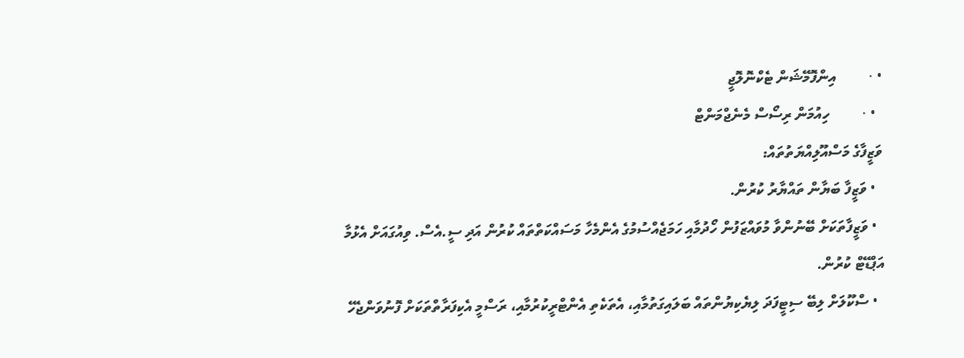• ·         އިންފޮމޭޝަން ޓެކްނޮލޮޖީ
  • ·         ހިއުމަން ރިސޯސް މެނެޖްމަންޓް
ވަޒީފާގެ މަސްއޫލިއްޔަތުތައް:
  • ވަޒީފާ ބަޔާން ތައްޔާރު ކުރުން.
  • ވަޒީފާތަކަށް ބޭނުންވާ މުވައްޒަފުން ހޯދުމާއި ހަމަޖެއްސުމުގެ އެންމެހާ މަސައްކަތްތައް ކުރުން އަދި ސީ.އެސް. ވިއުގައަށް އެޅުމާ އަޕްޑޭޓް ކުރުން.
  • ސްކޫލަށް ލިބޭ ސިޓީފަދަ ލިޔެކިޔުންތައް ބަލައިގަތުމާއި، އެތަކެތި އެންޓްރީކުރުމާއި، ރަސްމީ އެކިފަރާތްތަކަށް ފޮނުވަންޖެހޭ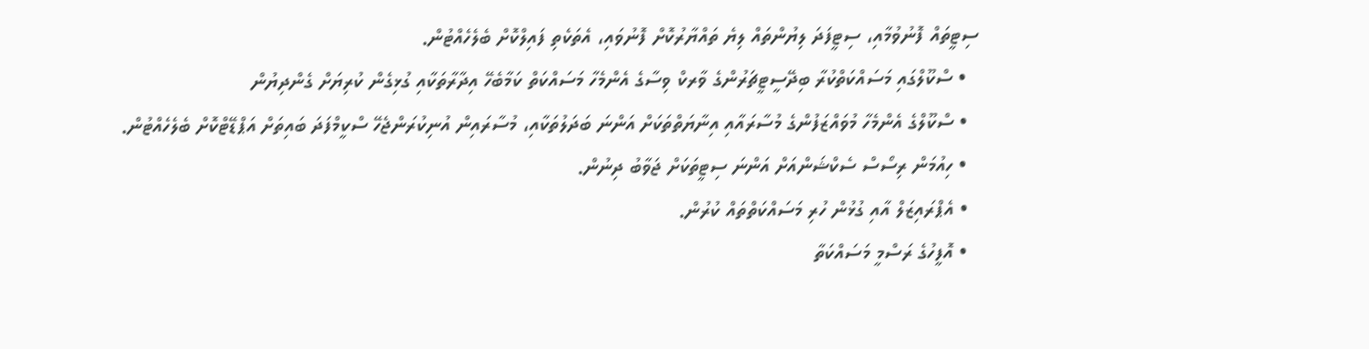ސިޓީތައް ފޮނުވުމާއި، ސިޓީފަދަ ލިޔުންތައް ލިޔެ ތައްޔާރުކޮށް ފޮނުވައި، އެތަކެތި ފައިލްކޮށް ބެލެހެއްޓުން.
  • ސްކޫލްގައި މަސައްކަތްކުރާ ބިދޭސީޓީޗަރުންގެ ވާރކް ވިސާގެ އެންމެހާ މަސައްކަތް ކަމާބެހޭ އިދާރާތަކާއި ގުޅިގެން ކުރިޔަށް ގެންދިޔުން
  • ސްކޫލްގެ އެންމެހާ މުވައްޒަފުންގެ މުސާރައާއި އިނާޔަތްތަކަށް އަންނަ ބަދަލުތަކާއި، މުސާރައިން އުނިކުރަންޖެހޭ ސްކީމްފަދަ ބައިތަށް އަޕްޑޭޓްކޮށް ބެލެހެއްޓުން.
  • ހިއުމަން ރިސޯސް ސެކްޝަންއަށް އަންނަ ސިޓީތަކަށް ޖަވާބު ދިނުން.
  • އެޕްރައިޒަލް އާއި ގުޅުން ހުރި މަސައްކަތްތައް ކުރުން.
  • އޮފީހުގެ ރަސްމީ މަސައްކަތާ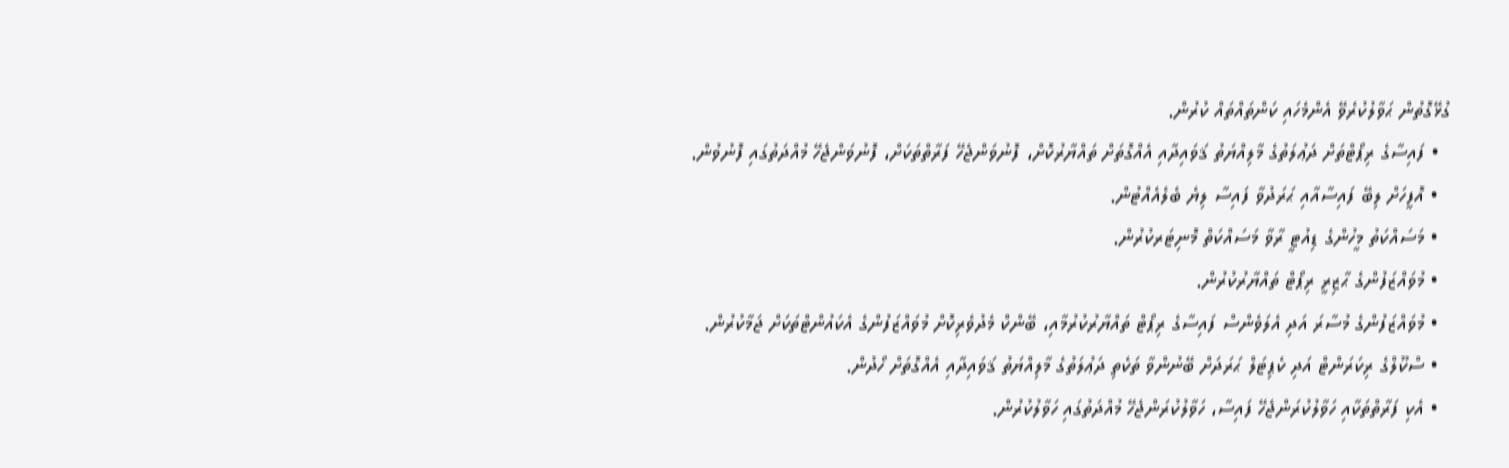ގުޅޭގޮތުން ޙަވާލުކުރެވޭ އެންމެހައި ކަންތައްތައް ކުރުން.
  • ފައިސާގެ ރިޕޯޓްތަށް ދަޢުލަތުގެ މާލިއްޔަތު ޤަވައިދާއި އެއްގޮތަށް ތައްޔާރުކޮށް، ފޮނުވަންޖެހޭ ފަރާތްތަކަށް، ފޮނުވަންޖެހޭ މުއްދަތުގައި ފޮނުވުން.
  • އޮފީހަށް ލިބޭ ފައިސާއާއި ޙަރަދުވާ ފައިސާ ލިޔެ ބެލެއެއްޓުން.
  • މަސައްކަތު މީހުންގެ ޑިއުޓީ ރާވާ މަސައްކަތް މޮނިޓަރކުރުން.
  • މުވައްޒަފުންގެ ޙާޒިރީ ރިޕޯޓް ތައްޔާރުކުރުން.
  • މުވައްޒަފުންގެ މުސާރަ އަދި އެލަވެންސް ފައިސާގެ ރިޕޯޓް ތައްޔާރުކުރުމާއި، ބޭންކް މެދުވެރިކޮށް މުވައްޒަފުންގެ އެކައުންޓްތަކަށް ޖަމާކުރުން.
  • ސްކޫލްގެ ރިކަރަންޓް އަދި ކެޕިޓަލް ޙަރަދަށް ބޭނުންވާ ތަކެތި ދަޢުލަތުގެ މާލިއްޔަތު ޤަވައިދާއި އެއްގޮތަށް ހޯދުން.
  • އެކި ފަރާތްތަކާއި ހަވާލުކުރަންޖެހޭ ފައިސާ، ހަވާލުކުރަންޖެހޭ މުއްދަތުގައި ހަވާލުކުރުން.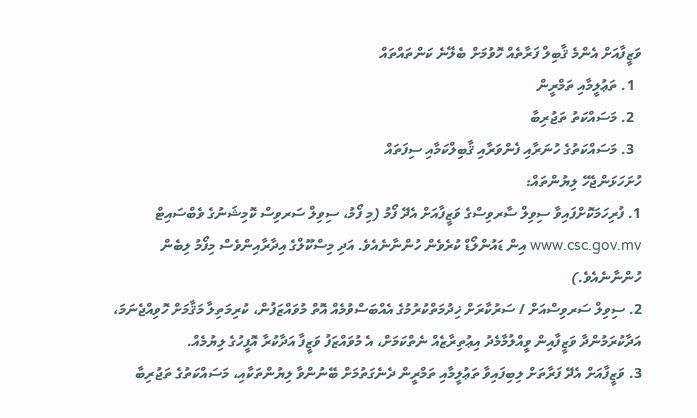ވަޒީފާއަށް އެންމެ ޤާބިލް ފަރާތެއް ހޮވުމަށް ބެލޭނެ ކަންތައްތައް
  1. ތަޢުލީމާއި ތަމްރީން
  2. މަސައްކަތު ތަޖުރިބާ
  3. މަސައްކަތުގެ ހުނަރާއި ފެންވަރާއި ޤާބިލްކަމާއި ސިފަތައް
ހުށަހަޅަންޖެހޭ ލިޔުންތައް:
1. ފުރިހަމަކޮށްފައިވާ ސިވިލް ސާރވިސްގެ ވަޒީފާއަށް އެދޭ ފޯމު (މި ފޯމު، ސިވިލް ސަރވިސް ކޮމިޝަނުގެ ވެބްސައިޓް www.csc.gov.mv އިން ޑައުންލޯޑް ކުރެވެން ހުންނާނެއެވެ. އަދި މިސްކޫލްގެ އިދާރާއިންވެސް މިފޯމު ލިބެން ހުންނާނެއެވެ.)
2. ސިވިލް ސަރވިސްއަށް / ސަރުކާރަށް ޚިދުމަތްކުރުމުގެ އެއްބަސްވުމެއް އޮތް މުވައްޒަފުން، ކުރިމަތިލާ މަޤާމަށް ހޮވިއްޖެނަމަ، އަދާކުރަމުންދާ ވަޒީފާއިން ވީއްލުމާމެދު އިޢުތިރާޒެއް ނެތްކަމަށް، އެ މުވައްޒަފު ވަޒީފާ އަދާކުރާ އޮފީހުގެ ލިޔުމެއް.
3. ވަޒީފާއަށް އެދޭ ފަރާތަށް ލިބިފައިވާ ތަޢުލީމާއި ތަމްރީން ދެނެގަތުމަށް ބޭނުންވާ ލިޔުންތަކާއި، މަސައްކަތުގެ ތަޖުރިބާ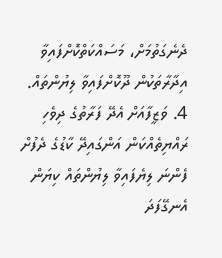ދެނެގަތުމަށް، މަސައްކަތްކޮށްފައިވާ އިދާރާތަކުން ދޫކޮށްފައިވާ ލިޔުންތައް.
4. ވަޒީފާއަށް އެދޭ ފަރާތުގެ ދިވެހި ރައްޔިތެއްކަން އަންގައިދޭ ކާޑުގެ ދެފުށް ފެންނަ ލިޔެފައިވާ ލިޔުންތައް ކިޔަން އެނގޭފަދަ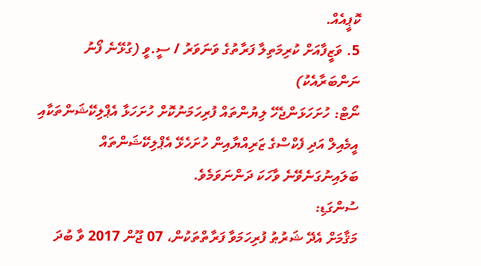ކޮޕީއެއް.
5. ވަޒީފާއަށް ކުރިމަތިލާ ފަރާތުގެ ވަނަވަރު / ސީ.ވީ (ގުޅޭނެ ފޯނު ނަންބަރާއެކު)
ނޯޓް: ހުށަހަޅަންޖެހޭ ލިޔުންތައް ފުރިހަމަނުކޮށް ހުށަހަޅާ އެޕްލިކޭޝަންތަކާއި އީމެއިލް އަދި ފެކްސްގެ ޒަރިއްޔާއިން ހުށަހެޅޭ އެޕްލިކޭޝަންތައް ބަލައިނުގަނެވޭނެ ވާހަކަ ދަންނަވަމެވެ.
ސުންގަޑި:
މަޤާމަށް އެދޭ ޝަރުޠު ފުރިހަމަވާ ފަރާތްތަކުން، 07 ޖޫން 2017 ވާ ބުދަ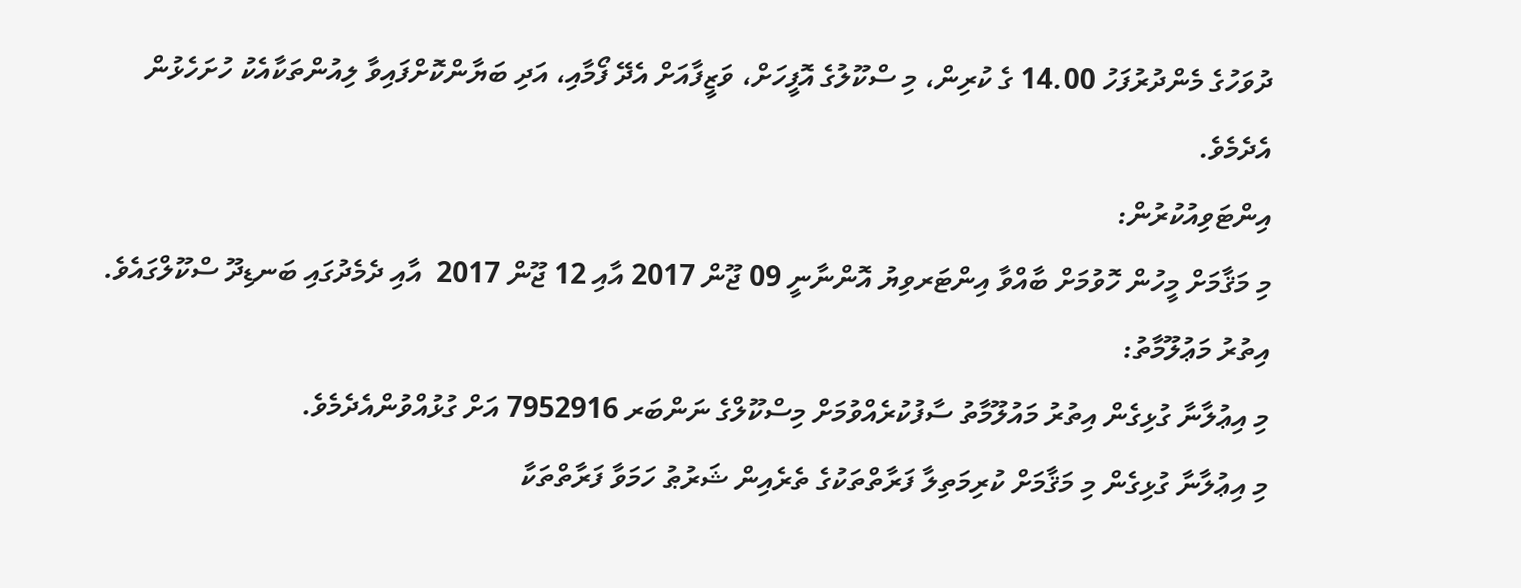ދުވަހުގެ މެންދުރުފަހު 14.00 ގެ ކުރިން، މި ސްކޫލުގެ އޮފީހަށް، ވަޒީފާއަށް އެދޭ ފޯމާއި، އަދި ބަޔާންކޮށްފައިވާ ލިއުންތަކާއެކު ހުށަހެޅުން އެދެމެވެ.
އިންޓަވިއުކުރުން:
މި މަޤާމަށް މީހުން ހޮވުމަށް ބާއްވާ އިންޓަރވިޔު އޮންނާނީ 09 ޖޫން 2017 އާއި 12 ޖޫން 2017  އާއި ދެމެދުގައި ބަނޑިދޫ ސްކޫލްގައެވެ.
އިތުރު މަޢުލޫމާތު:
މި އިޢުލާނާ ގުޅިގެން އިތުރު މައުލޫމާތު ސާފުކުރެއްވުމަށް މިސްކޫލްގެ ނަންބަރ 7952916 އަށް ގުޅުއްވުންއެދެމެވެ.
މި އިޢުލާނާ ގުޅިގެން މި މަޤާމަށް ކުރިމަތިލާ ފަރާތްތަކުގެ ތެރެއިން ޝަރުޠު ހަމަވާ ފަރާތްތަކާ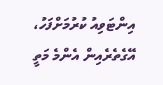އިންޓަވިއު ކުރުމަށްފަހު،  އޭގެތެރެއިން އެންމެ މަތީ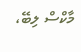މާކްސް ލިބޭ،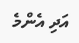އަދި އެންމެ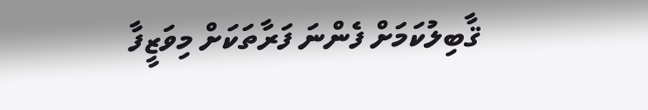ޤާބިލުކަމަށް ފެންނަ ފަރާތަކަށް މިވަޒީފާ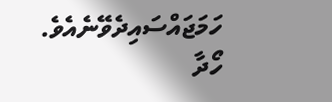ހަމަޖައްސައިދެވޭނެއެވެ.
ހޯދާ